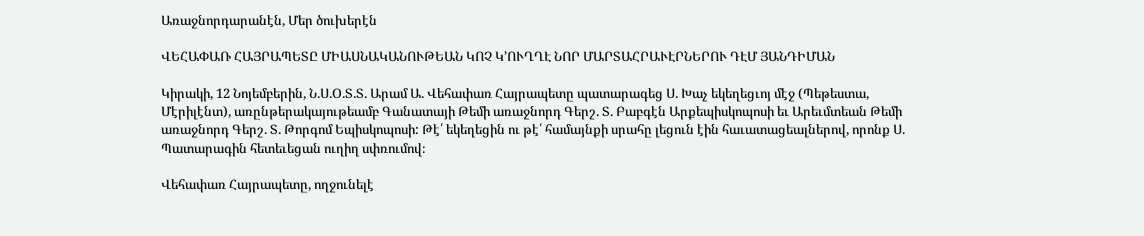Առաջնորդարանէն, Մեր ծուխերէն

ՎԵՀԱՓԱՌ ՀԱՅՐԱՊԵՏԸ ՄԻԱՍՆԱԿԱՆՈՒԹԵԱՆ ԿՈՉ Կ՚ՈՒՂՂԷ ՆՈՐ ՄԱՐՏԱՀՐԱՒԷՐՆԵՐՈՒ ԴԷՄ ՅԱՆԴԻՄԱՆ

Կիրակի, 12 Նոյեմբերին, Ն.Ս.Օ.Տ.Տ. Արամ Ա. Վեհափառ Հայրապետը պատարագեց Ս. Խաչ եկեղեցւոյ մէջ (Պեթեստա, Մէրիլէնտ), առընթերակայութեամբ Գանատայի Թեմի առաջնորդ Գերշ. Տ. Բաբգէն Արքեպիսկոպոսի եւ Արեւմտեան Թեմի առաջնորդ Գերշ. Տ. Թորգոմ Եպիսկոպոսի: Թէ՛ եկեղեցին ու թէ՛ համայնքի սրահը լեցուն էին հաւատացեալներով, որոնք Ս. Պատարագին հետեւեցան ուղիղ սփռումով։

Վեհափառ Հայրապետը, ողջունելէ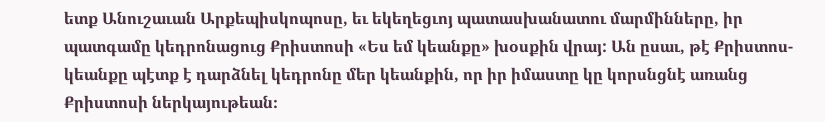ետք Անուշաւան Արքեպիսկոպոսը, եւ եկեղեցւոյ պատասխանատու մարմինները, իր պատգամը կեդրոնացուց Քրիստոսի «Ես եմ կեանքը» խօսքին վրայ: Ան ըսաւ, թէ Քրիստոս-կեանքը պէտք է դարձնել կեդրոնը մեր կեանքին, որ իր իմաստը կը կորսնցնէ առանց Քրիստոսի ներկայութեան։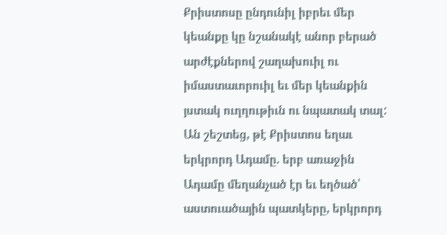Քրիստոսը ընդունիլ իբրեւ մեր կեանքը կը նշանակէ անոր բերած արժէքներով շաղախուիլ ու իմաստաւորուիլ եւ մեր կեանքին յստակ ուղղութիւն ու նպատակ տալ: Ան շեշտեց, թէ Քրիստոս եղաւ երկրորդ Ադամը. երբ առաջին Ադամը մեղանչած էր եւ եղծած՝ աստուածային պատկերը, երկրորդ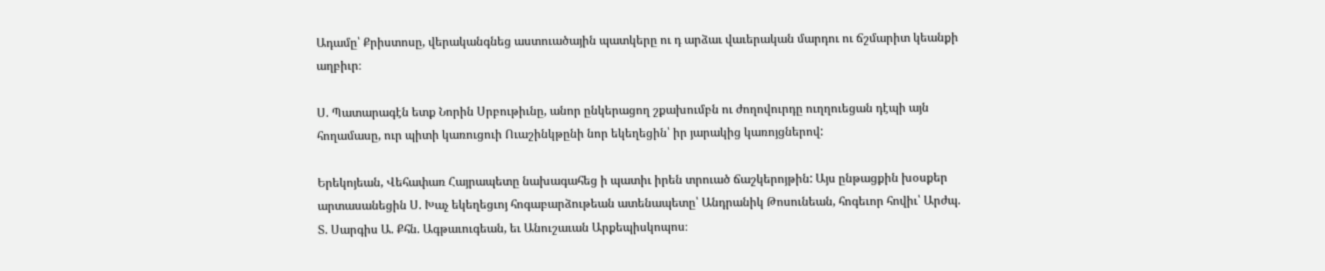Ադամը՝ Քրիստոսը, վերականգնեց աստուածային պատկերը ու դ արձաւ վաւերական մարդու ու ճշմարիտ կեանքի աղբիւր։

Ս. Պատարագէն ետք Նորին Սրբութիւնը, անոր ընկերացող շքախումբն ու ժողովուրդը ուղղուեցան դէպի այն հողամասը, ուր պիտի կառուցուի Ուաշինկթընի նոր եկեղեցին՝ իր յարակից կառոյցներով:

Երեկոյեան, Վեհափառ Հայրապետը նախագահեց ի պատիւ իրեն տրուած ճաշկերոյթին: Այս ընթացքին խօսքեր արտասանեցին Ս. Խաչ եկեղեցւոյ հոգաբարձութեան ատենապետը՝ Անդրանիկ Թոսունեան, հոգեւոր հովիւ՝ Արժպ. Տ. Սարգիս Ա. Քհն. Ագթաւուգեան, եւ Անուշաւան Արքեպիսկոպոս։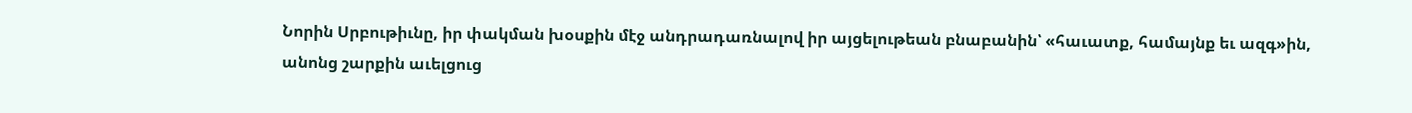Նորին Սրբութիւնը, իր փակման խօսքին մէջ անդրադառնալով իր այցելութեան բնաբանին՝ «հաւատք, համայնք եւ ազգ»ին, անոնց շարքին աւելցուց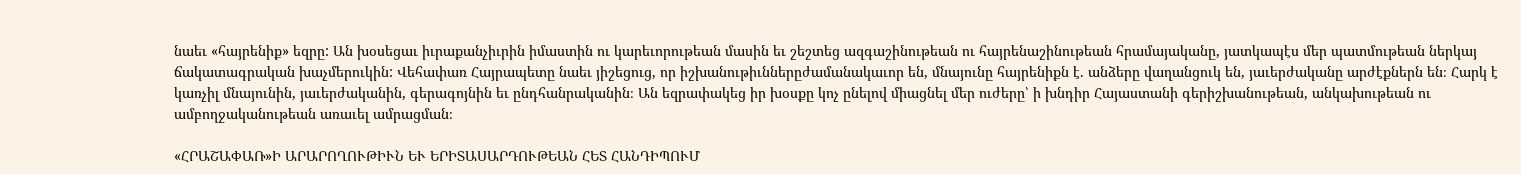նաեւ «հայրենիք» եզրը: Ան խօսեցաւ իւրաքանչիւրին իմաստին ու կարեւորութեան մասին եւ շեշտեց ազգաշինութեան ու հայրենաշինութեան հրամայականը, յատկապէս մեր պատմութեան ներկայ ճակատագրական խաչմերուկին: Վեհափառ Հայրապետը նաեւ յիշեցուց, որ իշխանութիւններըժամանակաւոր են, մնայունը հայրենիքն է. անձերը վաղանցուկ են, յաւերժականը արժէքներն են։ Հարկ է կառչիլ մնայունին, յաւերժականին, գերագոյնին եւ ընդհանրականին։ Ան եզրափակեց իր խօսքը կոչ ընելով միացնել մեր ուժերը՝ ի խնդիր Հայաստանի գերիշխանութեան, անկախութեան ու ամբողջականութեան առաւել ամրացման։

«ՀՐԱՇԱՓԱՌ»Ի ԱՐԱՐՈՂՈՒԹԻՒՆ ԵՒ ԵՐԻՏԱՍԱՐԴՈՒԹԵԱՆ ՀԵՏ ՀԱՆԴԻՊՈՒՄ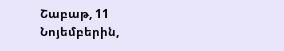Շաբաթ, 11 Նոյեմբերին,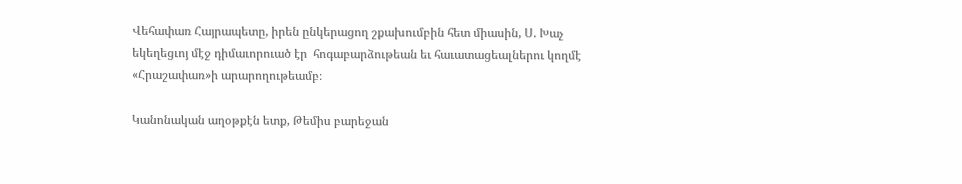Վեհափառ Հայրապետը, իրեն ընկերացող շքախումբին հետ միասին, Ս. Խաչ եկեղեցւոյ մէջ դիմաւորուած էր  հոգաբարձութեան եւ հաւատացեալներու կողմէ «Հրաշափառ»ի արարողութեամբ։

Կանոնական աղօթքէն ետք, Թեմիս բարեջան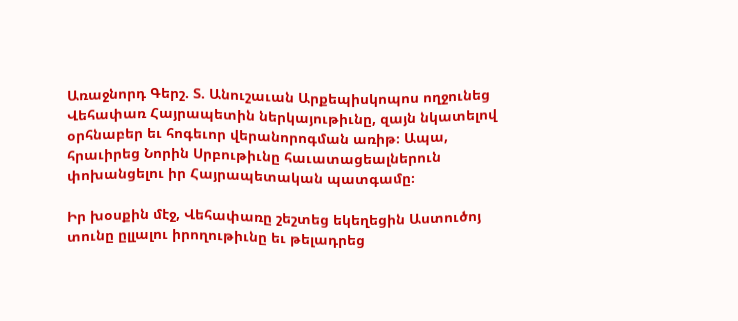Առաջնորդ Գերշ. Տ. Անուշաւան Արքեպիսկոպոս ողջունեց Վեհափառ Հայրապետին ներկայութիւնը, զայն նկատելով օրհնաբեր եւ հոգեւոր վերանորոգման առիթ։ Ապա, հրաւիրեց Նորին Սրբութիւնը հաւատացեալներուն փոխանցելու իր Հայրապետական պատգամը։

Իր խօսքին մէջ, Վեհափառը շեշտեց եկեղեցին Աստուծոյ տունը ըլլալու իրողութիւնը եւ թելադրեց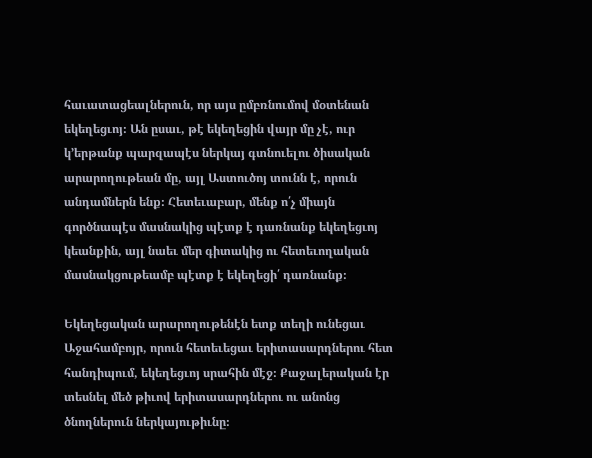հաւատացեալներուն, որ այս ըմբռնումով մօտենան եկեղեցւոյ։ Ան ըսաւ, թէ եկեղեցին վայր մը չէ, ուր կ՚երթանք պարզապէս ներկայ գտնուելու ծիսական արարողութեան մը, այլ Աստուծոյ տունն է, որուն անդամներն ենք։ Հետեւաբար, մենք ո՛չ միայն գործնապէս մասնակից պէտք է դառնանք եկեղեցւոյ կեանքին, այլ նաեւ մեր գիտակից ու հետեւողական մասնակցութեամբ պէտք է եկեղեցի՛ դառնանք։

Եկեղեցական արարողութենէն ետք տեղի ունեցաւ Աջահամբոյր, որուն հետեւեցաւ երիտասարդներու հետ հանդիպում, եկեղեցւոյ սրահին մէջ։ Քաջալերական էր տեսնել մեծ թիւով երիտասարդներու ու անոնց ծնողներուն ներկայութիւնը։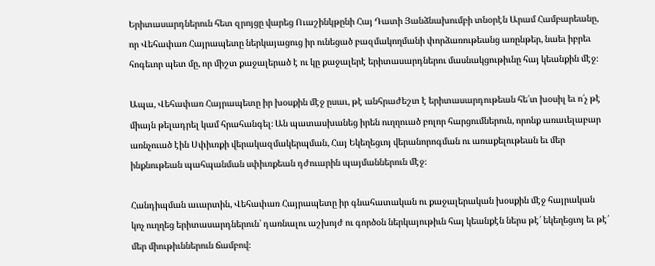Երիտասարդներուն հետ զրոյցը վարեց Ուաշինկթընի Հայ Դատի Յանձնախումբի տնօրէն Արամ Համբարեանը, որ Վեհափառ Հայրապետը ներկայացուց իր ունեցած բազմակողմանի փորձառութեանց առընթեր, նաեւ իբրեւ հոգեւոր պետ մը, որ միշտ քաջալերած է ու կը քաջալերէ երիտասարդներու մասնակցութիւնը հայ կեանքին մէջ։

Ապա, Վեհափառ Հայրապետը իր խօսքին մէջ ըսաւ, թէ անհրաժեշտ է երիտասարդութեան հե՛տ խօսիլ եւ ո՛չ թէ միայն թելադրել կամ հրահանգել։ Ան պատասխանեց իրեն ուղղուած բոլոր հարցումներուն, որոնք առաւելաբար առնչուած էին Սփիւռքի վերակազմակերպման, Հայ Եկեղեցւոյ վերանորոգման ու առաքելութեան եւ մեր ինքնութեան պահպանման սփիւռքեան դժուարին պայմաններուն մէջ։

Հանդիպման աւարտին, Վեհափառ Հայրապետը իր գնահատական ու քաջալերական խօսքին մէջ հայրական կոչ ուղղեց երիտասարդներուն՝ դառնալու աշխոյժ ու գործօն ներկայութիւն հայ կեանքէն ներս թէ՛ եկեղեցւոյ եւ թէ՛ մեր միութիւններուն ճամբով։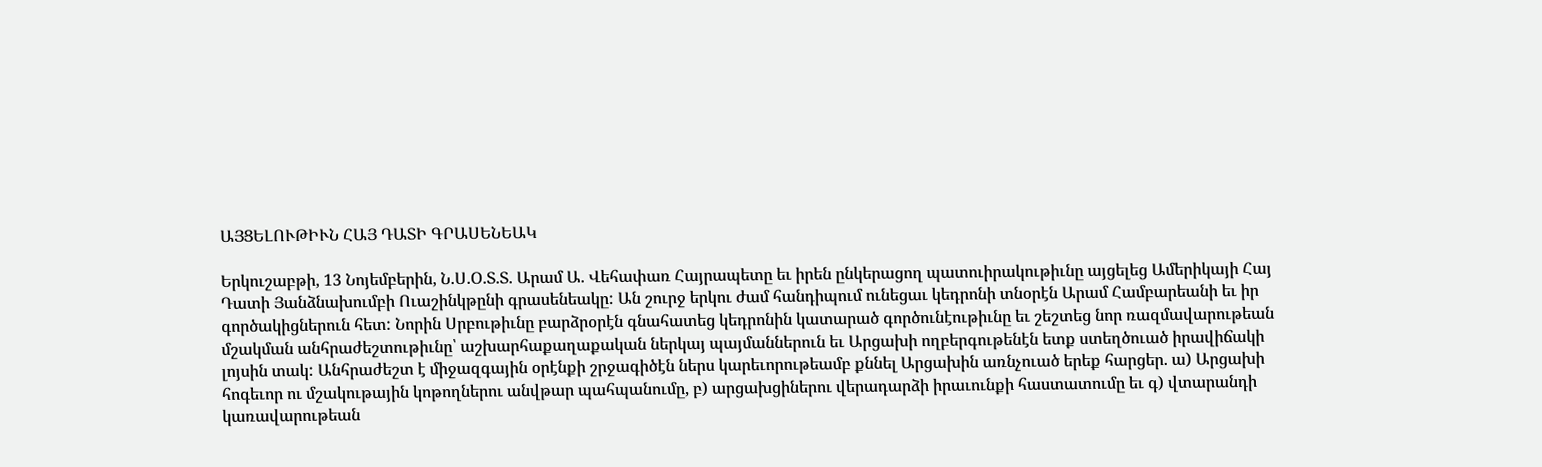ԱՅՑԵԼՈՒԹԻՒՆ ՀԱՅ ԴԱՏԻ ԳՐԱՍԵՆԵԱԿ

Երկուշաբթի, 13 Նոյեմբերին, Ն.Ս.Օ.Տ.Տ. Արամ Ա. Վեհափառ Հայրապետը եւ իրեն ընկերացող պատուիրակութիւնը այցելեց Ամերիկայի Հայ Դատի Յանձնախումբի Ուաշինկթընի գրասենեակը: Ան շուրջ երկու ժամ հանդիպում ունեցաւ կեդրոնի տնօրէն Արամ Համբարեանի եւ իր գործակիցներուն հետ: Նորին Սրբութիւնը բարձրօրէն գնահատեց կեդրոնին կատարած գործունէութիւնը եւ շեշտեց նոր ռազմավարութեան մշակման անհրաժեշտութիւնը՝ աշխարհաքաղաքական ներկայ պայմաններուն եւ Արցախի ողբերգութենէն ետք ստեղծուած իրավիճակի լոյսին տակ: Անհրաժեշտ է միջազգային օրէնքի շրջագիծէն ներս կարեւորութեամբ քննել Արցախին առնչուած երեք հարցեր. ա) Արցախի հոգեւոր ու մշակութային կոթողներու անվթար պահպանումը, բ) արցախցիներու վերադարձի իրաւունքի հաստատումը եւ գ) վտարանդի կառավարութեան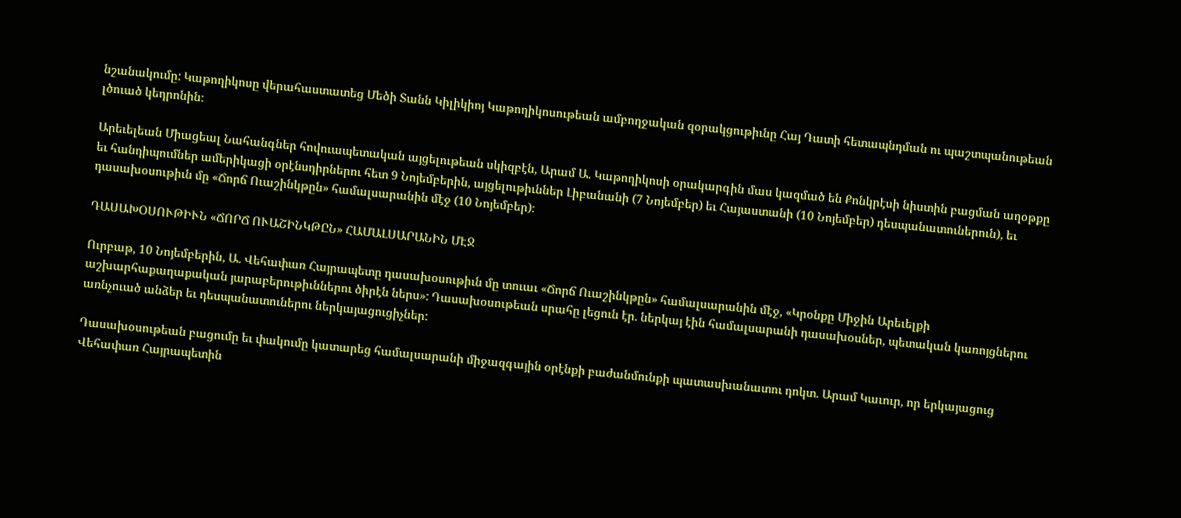նշանակումը: Կաթողիկոսը վերահաստատեց Մեծի Տանն Կիլիկիոյ Կաթողիկոսութեան ամբողջական զօրակցութիւնը Հայ Դատի հետապնդման ու պաշտպանութեան լծուած կեդրոնին։

Արեւելեան Միացեալ Նահանգներ հովուապետական այցելութեան սկիզբէն, Արամ Ա. Կաթողիկոսի օրակարգին մաս կազմած են Քոնկրէսի նիստին բացման աղօթքը եւ հանդիպումներ ամերիկացի օրէնսդիրներու հետ 9 Նոյեմբերին, այցելութիւններ Լիբանանի (7 Նոյեմբեր) եւ Հայաստանի (10 Նոյեմբեր) դեսպանատուներուն), եւ դասախօսութիւն մը «Ճորճ Ուաշինկթըն» համալսարանին մէջ (10 Նոյեմբեր)։

ԴԱՍԱԽՕՍՈՒԹԻՒՆ «ՃՈՐՃ ՈՒԱՇԻՆԿԹԸՆ» ՀԱՄԱԼՍԱՐԱՆԻՆ ՄԷՋ

Ուրբաթ, 10 Նոյեմբերին, Ա. Վեհափառ Հայրապետը դասախօսութիւն մը տուաւ «Ճորճ Ուաշինկթըն» համալսարանին մէջ, «Կրօնքը Միջին Արեւելքի աշխարհաքաղաքական յարաբերութիւններու ծիրէն ներս»: Դասախօսութեան սրահը լեցուն էր. ներկայ էին համալսարանի դասախօսներ, պետական կառոյցներու առնչուած անձեր եւ դեսպանատուներու ներկայացուցիչներ:

Դասախօսութեան բացումը եւ փակումը կատարեց համալսարանի միջազգային օրէնքի բաժանմունքի պատասխանատու դոկտ. Արամ Կաւուր, որ երկայացուց Վեհափառ Հայրապետին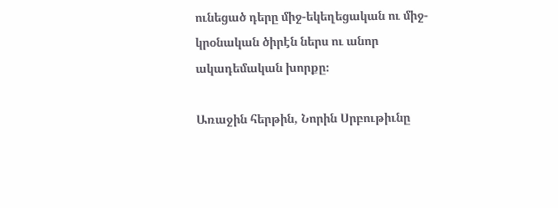ունեցած դերը միջ-եկեղեցական ու միջ-կրօնական ծիրէն ներս ու անոր ակադեմական խորքը։

Առաջին հերթին, Նորին Սրբութիւնը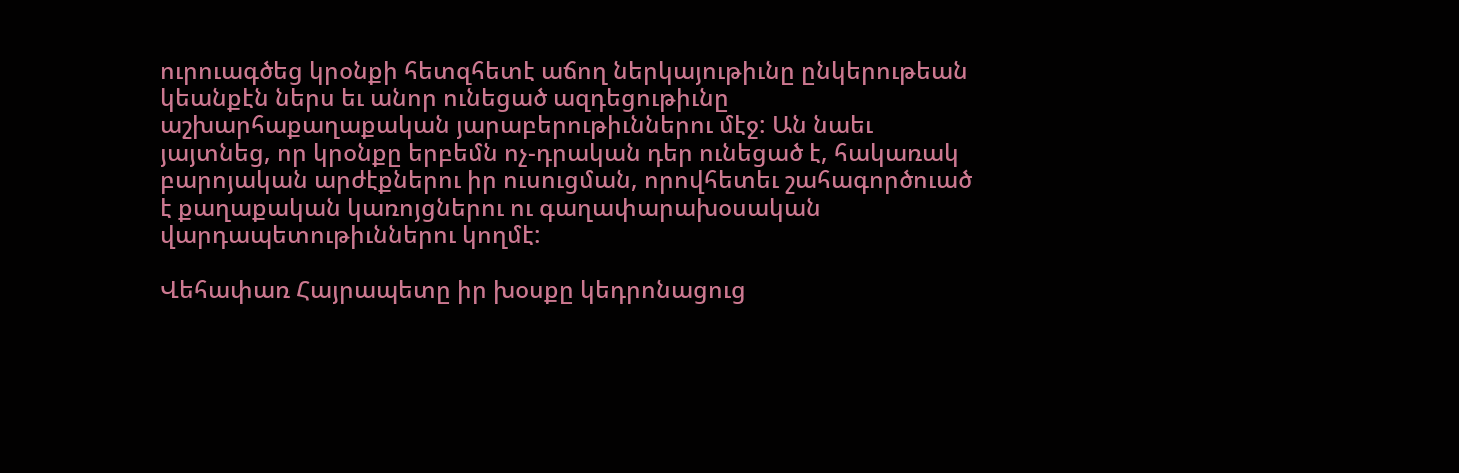ուրուագծեց կրօնքի հետզհետէ աճող ներկայութիւնը ընկերութեան կեանքէն ներս եւ անոր ունեցած ազդեցութիւնը աշխարհաքաղաքական յարաբերութիւններու մէջ: Ան նաեւ յայտնեց, որ կրօնքը երբեմն ոչ-դրական դեր ունեցած է, հակառակ բարոյական արժէքներու իր ուսուցման, որովհետեւ շահագործուած է քաղաքական կառոյցներու ու գաղափարախօսական վարդապետութիւններու կողմէ:

Վեհափառ Հայրապետը իր խօսքը կեդրոնացուց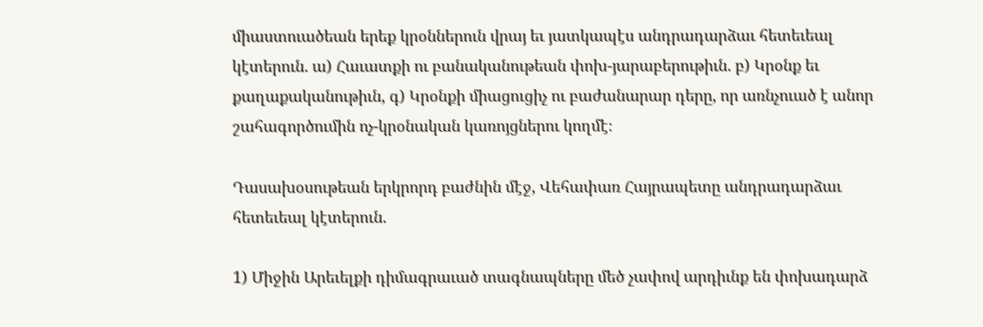միաստուածեան երեք կրօններուն վրայ եւ յատկապէս անդրադարձաւ հետեւեալ կէտերուն. ա) Հաւատքի ու բանականութեան փոխ-յարաբերութիւն. բ) Կրօնք եւ քաղաքականութիւն, գ) Կրօնքի միացուցիչ ու բաժանարար դերը, որ առնչուած է անոր շահագործումին ոչ-կրօնական կառոյցներու կողմէ։

Դասախօսութեան երկրորդ բաժնին մէջ, Վեհափառ Հայրապետը անդրադարձաւ հետեւեալ կէտերուն.

1) Միջին Արեւելքի դիմագրաւած տագնապները մեծ չափով արդիւնք են փոխադարձ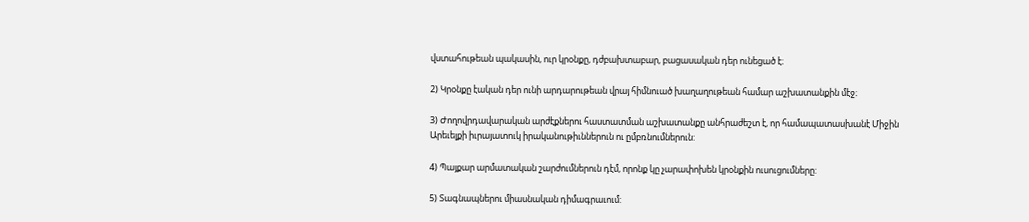վստահութեան պակասին, ուր կրօնքը, դժբախտաբար, բացասական դեր ունեցած է։

2) Կրօնքը էական դեր ունի արդարութեան վրայ հիմնուած խաղաղութեան համար աշխատանքին մէջ։

3) Ժողովրդավարական արժէքներու հաստատման աշխատանքը անհրաժեշտ է, որ համապատասխանէ Միջին Արեւելքի իւրայատուկ իրականութիւններուն ու ըմբռնումներուն:

4) Պայքար արմատական շարժումներուն դէմ, որոնք կը չարափոխեն կրօնքին ուսուցումները:

5) Տագնապներու միասնական դիմագրաւում: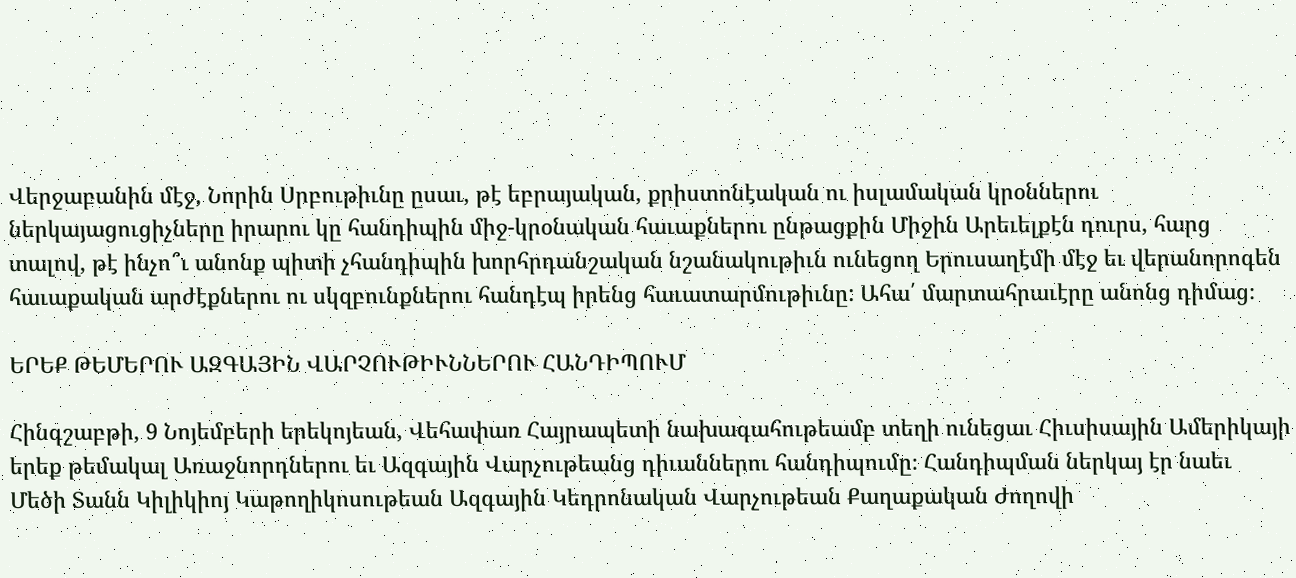Վերջաբանին մէջ, Նորին Սրբութիւնը ըսաւ, թէ եբրայական, քրիստոնէական ու իսլամական կրօններու ներկայացուցիչները իրարու կը հանդիպին միջ-կրօնական հաւաքներու ընթացքին Միջին Արեւելքէն դուրս, հարց տալով, թէ ինչո՞ւ անոնք պիտի չհանդիպին խորհրդանշական նշանակութիւն ունեցող Երուսաղէմի մէջ եւ վերանորոգեն հաւաքական արժէքներու ու սկզբունքներու հանդէպ իրենց հաւատարմութիւնը: Ահա՛ մարտահրաւէրը անոնց դիմաց։

ԵՐԵՔ ԹԵՄԵՐՈՒ ԱԶԳԱՅԻՆ ՎԱՐՉՈՒԹԻՒՆՆԵՐՈՒ ՀԱՆԴԻՊՈՒՄ

Հինգշաբթի, 9 Նոյեմբերի երեկոյեան, Վեհափառ Հայրապետի նախագահութեամբ տեղի ունեցաւ Հիւսիսային Ամերիկայի երեք թեմակալ Առաջնորդներու եւ Ազգային Վարչութեանց դիւաններու հանդիպումը։ Հանդիպման ներկայ էր նաեւ Մեծի Տանն Կիլիկիոյ Կաթողիկոսութեան Ազգային Կեդրոնական Վարչութեան Քաղաքական Ժողովի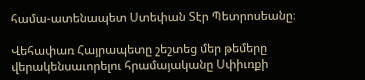համա-ատենապետ Ստեփան Տէր Պետրոսեանը։

Վեհափառ Հայրապետը շեշտեց մեր թեմերը վերակենսաւորելու հրամայականը Սփիւռքի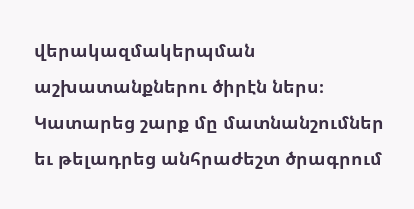վերակազմակերպման աշխատանքներու ծիրէն ներս։ Կատարեց շարք մը մատնանշումներ եւ թելադրեց անհրաժեշտ ծրագրում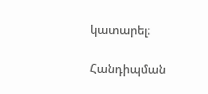կատարել։

Հանդիպման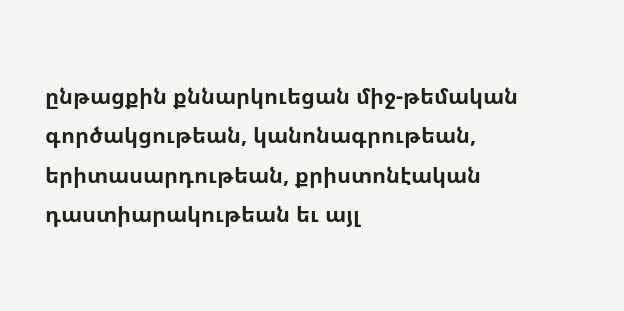ընթացքին քննարկուեցան միջ-թեմական գործակցութեան, կանոնագրութեան, երիտասարդութեան, քրիստոնէական դաստիարակութեան եւ այլ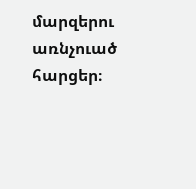մարզերու առնչուած հարցեր։